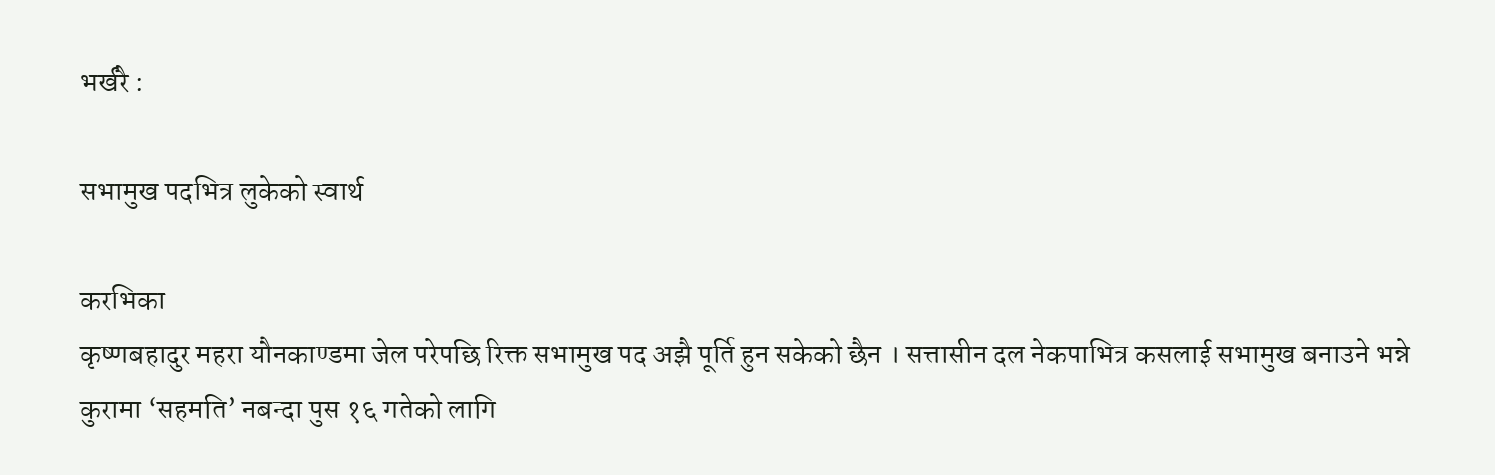भर्खरै :

सभामुख पदभित्र लुकेको स्वार्थ

करभिका
कृष्णबहादुर महरा यौनकाण्डमा जेल परेपछि रिक्त सभामुख पद अझै पूर्ति हुन सकेको छैन । सत्तासीन दल नेकपाभित्र कसलाई सभामुख बनाउने भन्ने कुरामा ‘सहमति’ नबन्दा पुस १६ गतेको लागि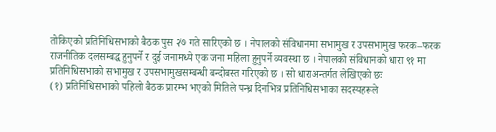तोकिएको प्रतिनिधिसभाको बैठक पुस २७ गते सारिएको छ । नेपालको संविधानमा सभामुख र उपसभामुख फरक–फरक राजनीतिक दलसम्बद्ध हुनुपर्ने र दुई जनामध्ये एक जना महिला हुनुपर्ने व्यवस्था छ । नेपालको संविधानको धारा ९१ मा प्रतिनिधिसभाको सभामुख र उपसभामुखसम्बन्धी बन्दोबस्त गरिएको छ । सो धाराअन्तर्गत लेखिएको छः
(१) प्रतिनिधिसभाको पहिलो बैठक प्रारम्भ भएको मितिले पन्ध्र दिनभित्र प्रतिनिधिसभाका सदस्यहरूले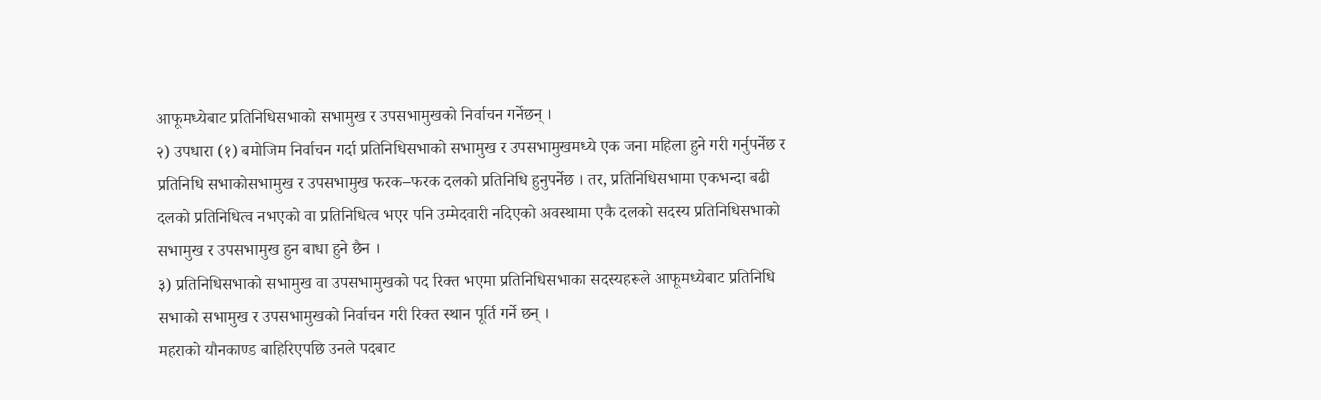आफूमध्येबाट प्रतिनिधिसभाको सभामुख र उपसभामुखको निर्वाचन गर्नेछन् ।
२) उपधारा (१) बमोजिम निर्वाचन गर्दा प्रतिनिधिसभाको सभामुख र उपसभामुखमध्ये एक जना महिला हुने गरी गर्नुपर्नेछ र प्रतिनिधि सभाकोसभामुख र उपसभामुख फरक–फरक दलको प्रतिनिधि हुनुपर्नेछ । तर, प्रतिनिधिसभामा एकभन्दा बढी दलको प्रतिनिधित्व नभएको वा प्रतिनिधित्व भएर पनि उम्मेदवारी नदिएको अवस्थामा एकै दलको सदस्य प्रतिनिधिसभाको सभामुख र उपसभामुख हुन बाधा हुने छैन ।
३) प्रतिनिधिसभाको सभामुख वा उपसभामुखको पद रिक्त भएमा प्रतिनिधिसभाका सदस्यहरूले आफूमध्येबाट प्रतिनिधि सभाको सभामुख र उपसभामुखको निर्वाचन गरी रिक्त स्थान पूर्ति गर्ने छन् ।
महराको यौनकाण्ड बाहिरिएपछि उनले पदबाट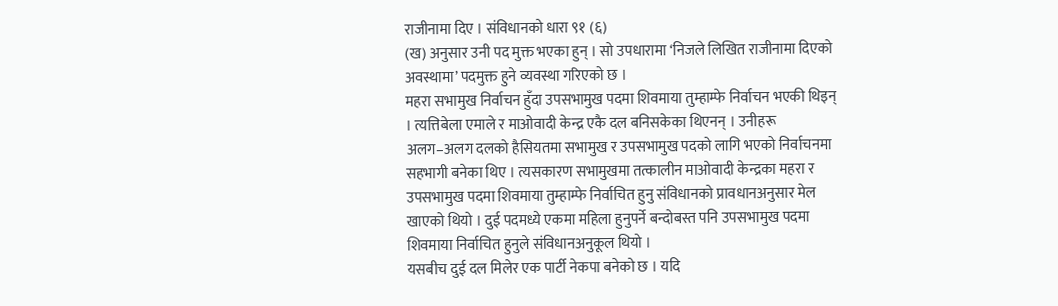राजीनामा दिए । संविधानको धारा ९१ (६)
(ख) अनुसार उनी पद मुक्त भएका हुन् । सो उपधारामा ‘निजले लिखित राजीनामा दिएको अवस्थामा’ पदमुक्त हुने व्यवस्था गरिएको छ ।
महरा सभामुख निर्वाचन हुँदा उपसभामुख पदमा शिवमाया तुम्हाम्फे निर्वाचन भएकी थिइन् । त्यत्तिबेला एमाले र माओवादी केन्द्र एकै दल बनिसकेका थिएनन् । उनीहरू अलग–अलग दलको हैसियतमा सभामुख र उपसभामुख पदको लागि भएको निर्वाचनमा सहभागी बनेका थिए । त्यसकारण सभामुखमा तत्कालीन माओवादी केन्द्रका महरा र उपसभामुख पदमा शिवमाया तुम्हाम्फे निर्वाचित हुनु संविधानको प्रावधानअनुसार मेल खाएको थियो । दुई पदमध्ये एकमा महिला हुनुपर्ने बन्दोबस्त पनि उपसभामुख पदमा शिवमाया निर्वाचित हुनुले संविधानअनुकूल थियो ।
यसबीच दुई दल मिलेर एक पार्टी नेकपा बनेको छ । यदि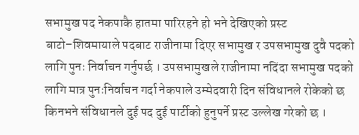सभामुख पद नेकपाकै हातमा पारिरहने हो भने देखिएको प्रस्ट बाटो–शिवमायाले पदबाट राजीनामा दिएर सभामुख र उपसभामुख दुवै पदको लागि पुनः निर्वाचन गर्नुपर्छ । उपसभामुखले राजीनामा नदिंदा सभामुख पदको लागि मात्र पुनःनिर्वाचन गर्दा नेकपाले उम्मेदवारी दिन संविधानले रोकेको छ किनभने संविधानले दुई पद दुई पार्टीको हुनुपर्ने प्रस्ट उल्लेख गरेको छ ।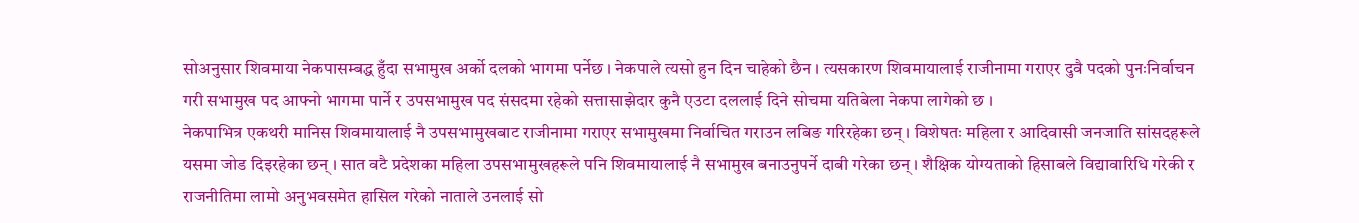सोअनुसार शिवमाया नेकपासम्बद्ध हुँदा सभामुख अर्को दलको भागमा पर्नेछ । नेकपाले त्यसो हुन दिन चाहेको छैन । त्यसकारण शिवमायालाई राजीनामा गराएर दुवै पदको पुनःनिर्वाचन गरी सभामुख पद आफ्नो भागमा पार्ने र उपसभामुख पद संसदमा रहेको सत्तासाझेदार कुनै एउटा दललाई दिने सोचमा यतिबेला नेकपा लागेको छ ।
नेकपाभित्र एकथरी मानिस शिवमायालाई नै उपसभामुखबाट राजीनामा गराएर सभामुखमा निर्वाचित गराउन लबिङ गरिरहेका छन् । विशेषतः महिला र आदिवासी जनजाति सांसदहरूले यसमा जोड दिइरहेका छन् । सात वटै प्रदेशका महिला उपसभामुखहरूले पनि शिवमायालाई नै सभामुख बनाउनुपर्ने दाबी गरेका छन् । शैक्षिक योग्यताको हिसाबले विद्यावारिधि गरेकी र राजनीतिमा लामो अनुभवसमेत हासिल गरेको नाताले उनलाई सो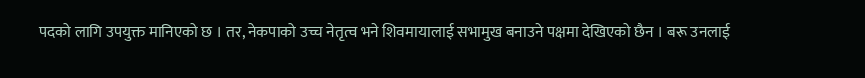पदको लागि उपयुक्त मानिएको छ । तर, नेकपाको उच्च नेतृत्व भने शिवमायालाई सभामुख बनाउने पक्षमा देखिएको छैन । बरू उनलाई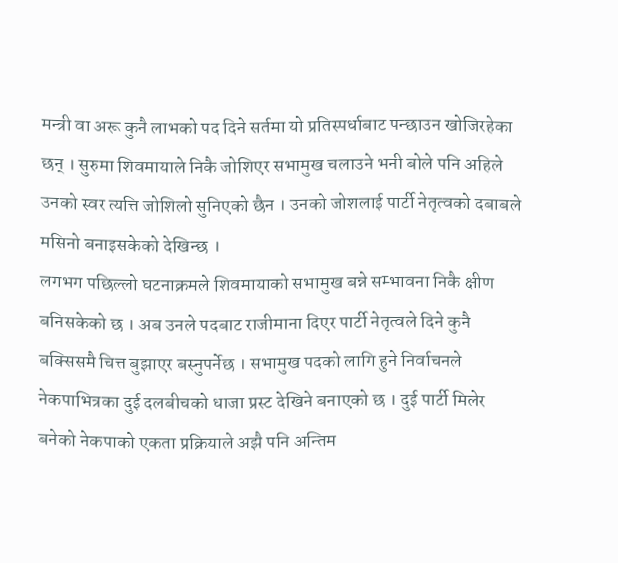मन्त्री वा अरू कुनै लाभको पद दिने सर्तमा यो प्रतिस्पर्धाबाट पन्छाउन खोजिरहेका छन् । सुरुमा शिवमायाले निकै जोशिएर सभामुख चलाउने भनी बोले पनि अहिले उनको स्वर त्यत्ति जोशिलो सुनिएको छैन । उनको जोशलाई पार्टी नेतृत्वको दबाबले मसिनो बनाइसकेको देखिन्छ ।
लगभग पछिल्लो घटनाक्रमले शिवमायाको सभामुख बन्ने सम्भावना निकै क्षीण बनिसकेको छ । अब उनले पदबाट राजीमाना दिएर पार्टी नेतृत्वले दिने कुनै बक्सिसमै चित्त बुझाएर बस्नुपर्नेछ । सभामुख पदको लागि हुने निर्वाचनले नेकपाभित्रका दुई दलबीचको धाजा प्रस्ट देखिने बनाएको छ । दुई पार्टी मिलेर बनेको नेकपाको एकता प्रक्रियाले अझै पनि अन्तिम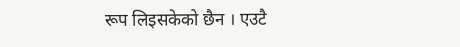रूप लिइसकेको छैन । एउटै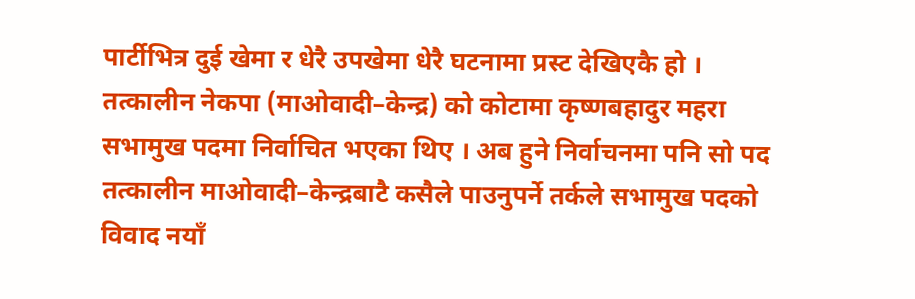पार्टीभित्र दुई खेमा र धेरै उपखेमा धेरै घटनामा प्रस्ट देखिएकै हो । तत्कालीन नेकपा (माओवादी–केन्द्र) को कोटामा कृष्णबहादुर महरा सभामुख पदमा निर्वाचित भएका थिए । अब हुने निर्वाचनमा पनि सो पद तत्कालीन माओवादी–केन्द्रबाटै कसैले पाउनुपर्ने तर्कले सभामुख पदको विवाद नयाँ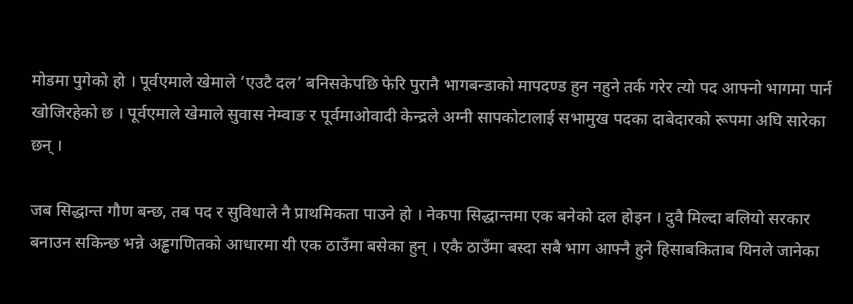मोडमा पुगेको हो । पूर्वएमाले खेमाले ‘एउटै दल’ बनिसकेपछि फेरि पुरानै भागबन्डाको मापदण्ड हुन नहुने तर्क गरेर त्यो पद आफ्नो भागमा पार्न खोजिरहेको छ । पूर्वएमाले खेमाले सुवास नेम्वाङ र पूर्वमाओवादी केन्द्रले अग्नी सापकोटालाई सभामुख पदका दाबेदारको रूपमा अघि सारेका छन् ।

जब सिद्धान्त गौण बन्छ, तब पद र सुविधाले नै प्राथमिकता पाउने हो । नेकपा सिद्धान्तमा एक बनेको दल होइन । दुवै मिल्दा बलियो सरकार बनाउन सकिन्छ भन्ने अड्ढगणितको आधारमा यी एक ठाउँमा बसेका हुन् । एकै ठाउँमा बस्दा सबै भाग आफ्नै हुने हिसाबकिताब यिनले जानेका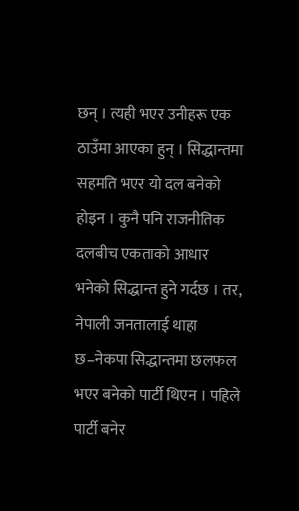छन् । त्यही भएर उनीहरू एक ठाउँमा आएका हुन् । सिद्धान्तमा सहमति भएर यो दल बनेको होइन । कुनै पनि राजनीतिक दलबीच एकताको आधार भनेको सिद्धान्त हुने गर्दछ । तर, नेपाली जनतालाई थाहा छ–नेकपा सिद्धान्तमा छलफल भएर बनेको पार्टी थिएन । पहिले पार्टी बनेर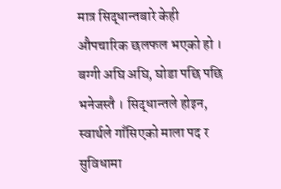मात्र सिद्धान्तबारे केही औपचारिक छलफल भएको हो । बग्गी अघि अघि, घोडा पछि पछि भनेजस्तै । सिद्धान्तले होइन, स्वार्थले गाँसिएको माला पद र सुविधामा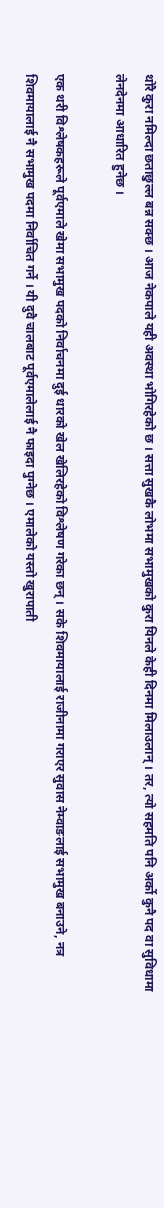थोरै कुरा नमिल्दा छताछुल्ल बन्न सक्छ । आज नेकपाले यही अवस्था भोगिरहेको छ । सत्ता सुखकै लोभमा सभामुखको कुरा यिनले केही दिनमा मिलाउलान् । तर, त्यो सहमति पनि अर्को कुनै पद वा सुविधामा लेनदेनमा आधारित हुनेछ ।

एक थरी विश्लेषकहरूले पूर्वएमाले खेमा सभामुख पदको निर्वाचनमा दुई धारको खेल खेलिरहेको विश्लेषण गरेका छन् । सके शिवमायालाई राजीनामा गराएर सुवास नेम्वाङलाई सभामुख बनाउने, नत्र शिवमायालाई नै सभामुख पदमा निर्वाचित गर्ने । यी दुवै चालबाट पूर्वएमालेलाई नै फाइदा पुग्नेछ । एमालेको यस्तो खुरापाती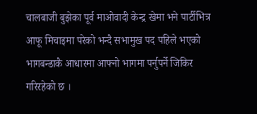चालबाजी बुझेका पूर्व माओवादी केन्द्र खेमा भने पार्टीभित्र आफू मिचाइमा परेको भन्दै सभामुख पद पहिले भएको भागबन्डाकै आधारमा आफ्नो भागमा पर्नुपर्ने जिकिर गरिरहेको छ ।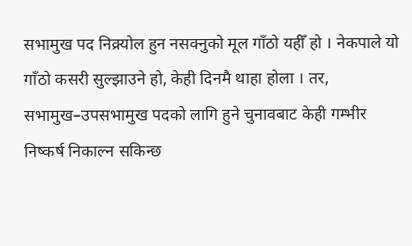सभामुख पद निक्र्योल हुन नसक्नुको मूल गाँठो यहीँ हो । नेकपाले यो गाँठो कसरी सुल्झाउने हो, केही दिनमै थाहा होला । तर, सभामुख–उपसभामुख पदको लागि हुने चुनावबाट केही गम्भीर निष्कर्ष निकाल्न सकिन्छ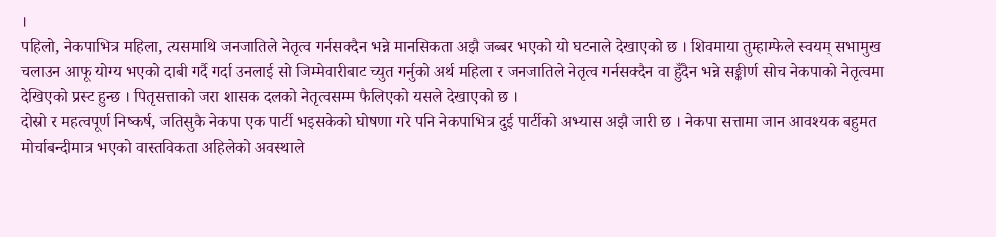।
पहिलो, नेकपाभित्र महिला, त्यसमाथि जनजातिले नेतृत्व गर्नसक्दैन भन्ने मानसिकता अझै जब्बर भएको यो घटनाले देखाएको छ । शिवमाया तुम्हाम्फेले स्वयम् सभामुख चलाउन आफू योग्य भएको दाबी गर्दै गर्दा उनलाई सो जिम्मेवारीबाट च्युत गर्नुको अर्थ महिला र जनजातिले नेतृत्व गर्नसक्दैन वा हुँदैन भन्ने सङ्कीर्ण सोच नेकपाको नेतृत्वमा देखिएको प्रस्ट हुन्छ । पितृसत्ताको जरा शासक दलको नेतृत्वसम्म फैलिएको यसले देखाएको छ ।
दोस्रो र महत्वपूर्ण निष्कर्ष, जतिसुकै नेकपा एक पार्टी भइसकेको घोषणा गरे पनि नेकपाभित्र दुई पार्टीको अभ्यास अझै जारी छ । नेकपा सत्तामा जान आवश्यक बहुमत मोर्चाबन्दीमात्र भएको वास्तविकता अहिलेको अवस्थाले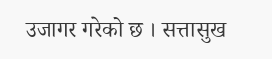उजागर गरेको छ । सत्तासुख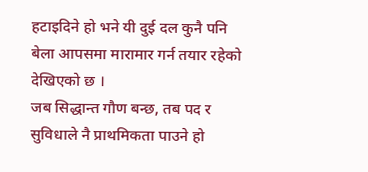हटाइदिने हो भने यी दुई दल कुनै पनि बेला आपसमा मारामार गर्न तयार रहेको देखिएको छ ।
जब सिद्धान्त गौण बन्छ, तब पद र सुविधाले नै प्राथमिकता पाउने हो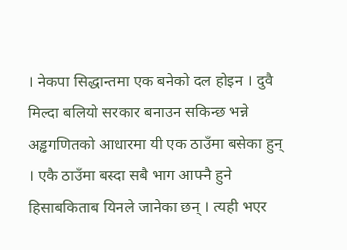। नेकपा सिद्धान्तमा एक बनेको दल होइन । दुवै मिल्दा बलियो सरकार बनाउन सकिन्छ भन्ने अड्ढगणितको आधारमा यी एक ठाउँमा बसेका हुन् । एकै ठाउँमा बस्दा सबै भाग आफ्नै हुने हिसाबकिताब यिनले जानेका छन् । त्यही भएर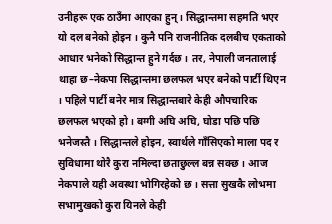उनीहरू एक ठाउँमा आएका हुन् । सिद्धान्तमा सहमति भएर यो दल बनेको होइन । कुनै पनि राजनीतिक दलबीच एकताको आधार भनेको सिद्धान्त हुने गर्दछ । तर, नेपाली जनतालाई थाहा छ–नेकपा सिद्धान्तमा छलफल भएर बनेको पार्टी थिएन । पहिले पार्टी बनेर मात्र सिद्धान्तबारे केही औपचारिक छलफल भएको हो । बग्गी अघि अघि, घोडा पछि पछि भनेजस्तै । सिद्धान्तले होइन, स्वार्थले गाँसिएको माला पद र सुविधामा थोरै कुरा नमिल्दा छताछुल्ल बन्न सक्छ । आज नेकपाले यही अवस्था भोगिरहेको छ । सत्ता सुखकै लोभमा सभामुखको कुरा यिनले केही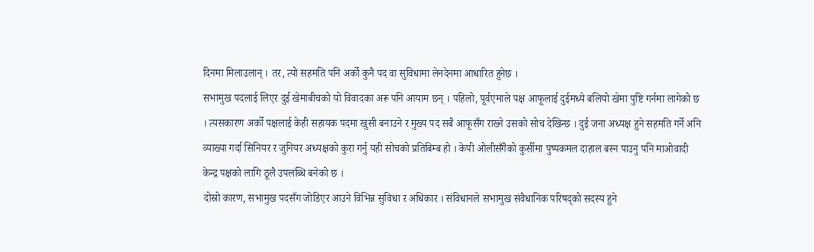दिनमा मिलाउलान् । तर, त्यो सहमति पनि अर्को कुनै पद वा सुविधामा लेनदेनमा आधारित हुनेछ ।
सभामुख पदलाई लिएर दुई खेमाबीचको यो विवादका अरू पनि आयाम छन् । पहिलो, पूर्वएमाले पक्ष आफूलाई दुईमध्ये बलियो खेमा पुष्टि गर्नमा लागेको छ । त्यसकारण अर्को पक्षलाई केही सहायक पदमा खुसी बनाउने र मुख्य पद सबै आफूसँग राख्ने उसको सोच देखिन्छ । दुई जना अध्यक्ष हुने सहमति गर्ने अनि व्याख्या गर्दा सिनियर र जुनियर अध्यक्षको कुरा गर्नु यही सोचको प्रतिबिम्ब हो । केपी ओलीसँगैको कुर्सीमा पुष्पकमल दाहाल बस्न पाउनु पनि माओवादी केन्द्र पक्षको लागि ठूलै उपलब्धि बनेको छ ।
दोस्रो कारण, सभामुख पदसँग जोडिएर आउने विभिन्न सुविधा र अधिकार । संविधानले सभामुख संवैधानिक परिषद्को सदस्य हुने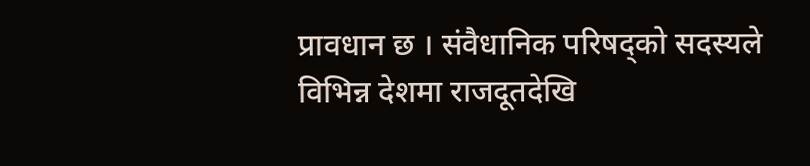प्रावधान छ । संवैधानिक परिषद्को सदस्यले विभिन्न देशमा राजदूतदेखि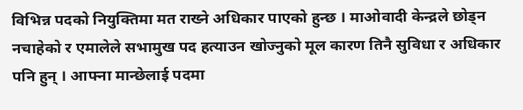विभिन्न पदको नियुक्तिमा मत राख्ने अधिकार पाएको हुन्छ । माओवादी केन्द्रले छोड्न नचाहेको र एमालेले सभामुख पद हत्याउन खोज्नुको मूल कारण तिनै सुविधा र अधिकार पनि हुन् । आफ्ना मान्छेलाई पदमा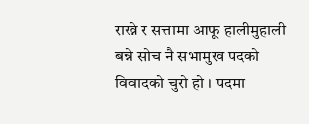राख्ने र सत्तामा आफू हालीमुहाली बन्ने सोच नै सभामुख पदको विवादको चुरो हो । पदमा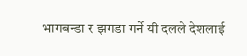भागबन्डा र झगडा गर्ने यी दलले देशलाई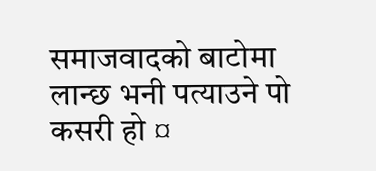समाजवादको बाटोमा लान्छ भनी पत्याउने पो कसरी हो ¤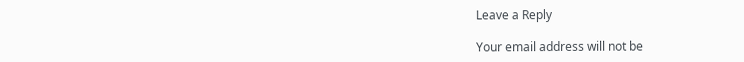Leave a Reply

Your email address will not be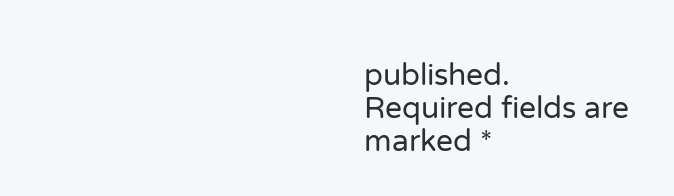published. Required fields are marked *